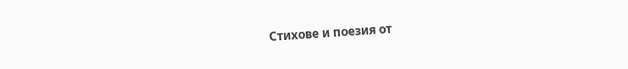Стихове и поезия от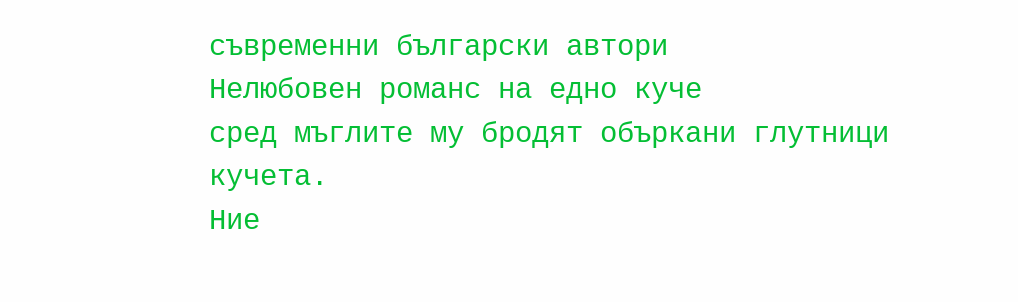съвременни български автори
Нелюбовен романс на едно куче
сред мъглите му бродят объркани глутници кучета.
Ние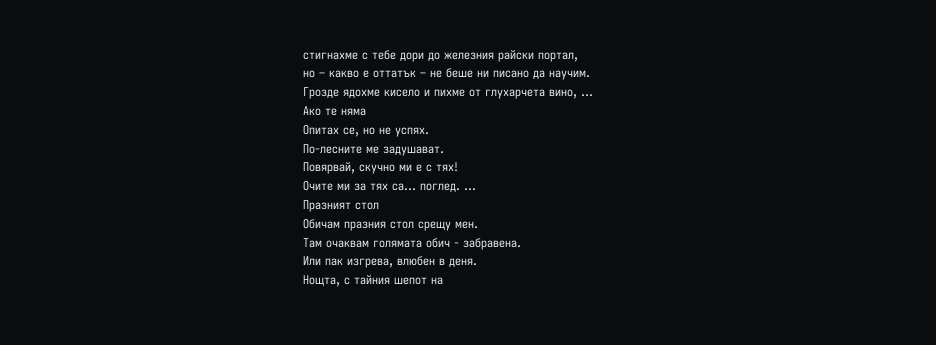стигнахме с тебе дори до железния райски портал,
но – какво е оттатък – не беше ни писано да научим.
Грозде ядохме кисело и пихме от глухарчета вино, ...
Ако те няма
Опитах се, но не успях.
По-лесните ме задушават.
Повярвай, скучно ми е с тях!
Очите ми за тях са... поглед. ...
Празният стол
Обичам празния стол срещу мен.
Там очаквам голямата обич - забравена.
Или пак изгрева, влюбен в деня.
Нощта, с тайния шепот на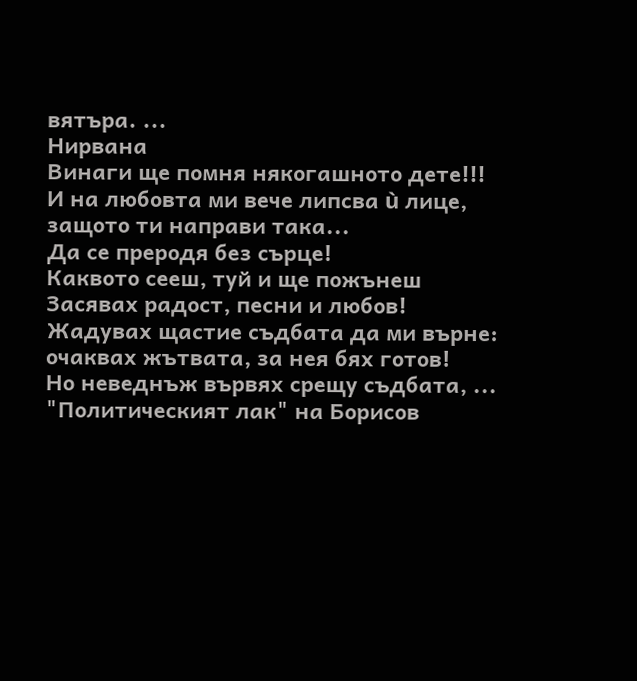вятъра. ...
Нирвана
Винаги ще помня някогашното дете!!!
И на любовта ми вече липсва ù лице,
защото ти направи така...
Да се преродя без сърце!
Каквото сееш, туй и ще пожънеш
Засявах радост, песни и любов!
Жадувах щастие съдбата да ми върне:
очаквах жътвата, за нея бях готов!
Но неведнъж вървях срещу съдбата, ...
"Политическият лак" на Борисов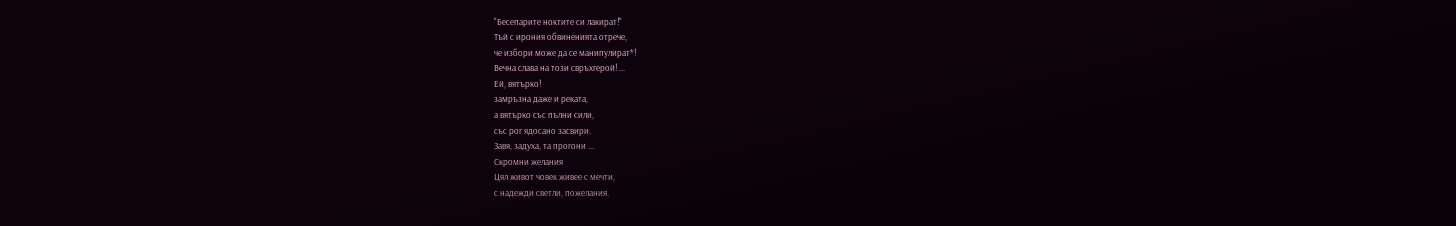"Бесепарите ноктите си лакират!"
Тъй с ирония обвиненията отрече,
че избори може да се манипулират*!
Вечна слава на този свръхгерой! ...
Ей, вятърко!
замръзна даже и реката,
а вятърко със пълни сили,
със рог ядосано засвири.
Завя, задуха, та прогони ...
Скромни желания
Цял живот човек живее с мечти,
с надежди светли, пожелания.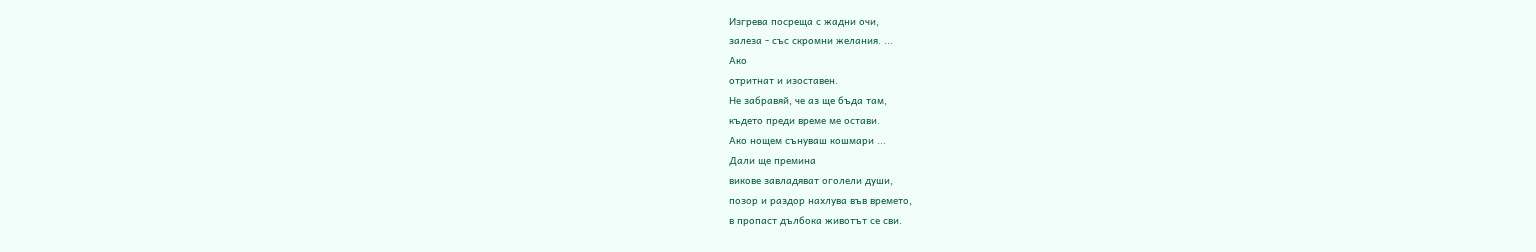Изгрева посреща с жадни очи,
залеза - със скромни желания. ...
Ако
отритнат и изоставен.
Не забравяй, че аз ще бъда там,
където преди време ме остави.
Ако нощем сънуваш кошмари ...
Дали ще премина
викове завладяват оголели души,
позор и раздор нахлува във времето,
в пропаст дълбока животът се сви.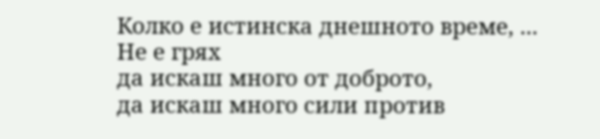Колко е истинска днешното време, ...
Не е грях
да искаш много от доброто,
да искаш много сили против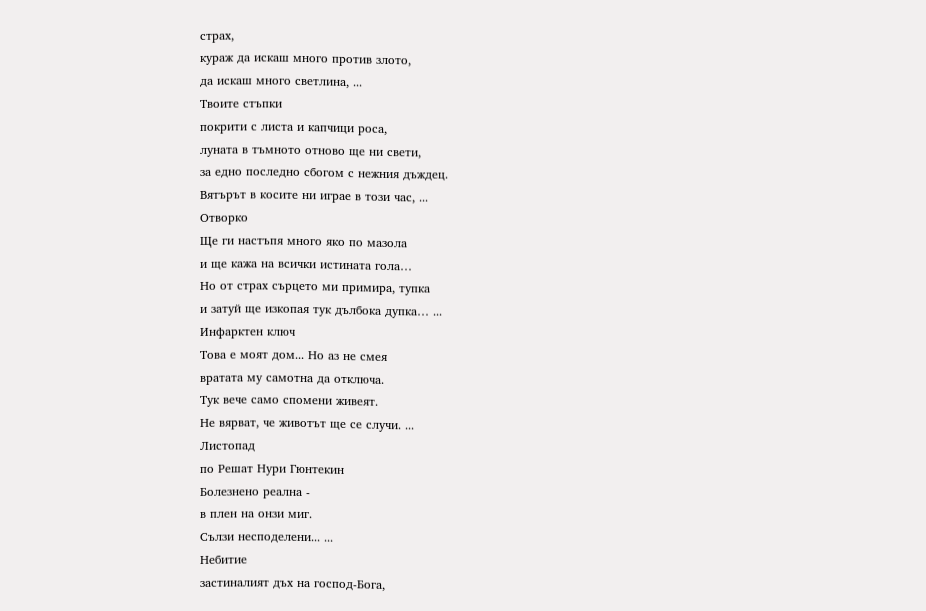страх,
кураж да искаш много против злото,
да искаш много светлина, ...
Твоите стъпки
покрити с листа и капчици роса,
луната в тъмното отново ще ни свети,
за едно последно сбогом с нежния дъждец.
Вятърът в косите ни играе в този час, ...
Отворко
Ще ги настъпя много яко по мазола
и ще кажа на всички истината гола…
Но от страх сърцето ми примира, тупка
и затуй ще изкопая тук дълбока дупка… ...
Инфарктен ключ
Това е моят дом... Но аз не смея
вратата му самотна да отключа.
Тук вече само спомени живеят.
Не вярват, че животът ще се случи. ...
Листопад
по Решат Нури Гюнтекин
Болезнено реална -
в плен на онзи миг.
Сълзи несподелени... ...
Небитие
застиналият дъх на господ-Бога,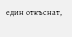един откъснат,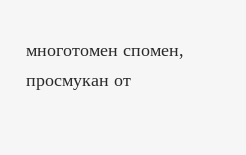многотомен спомен,
просмукан от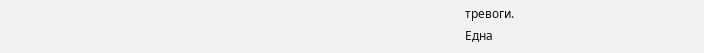тревоги.
Една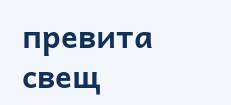превита свещ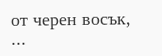от черен восък, ...